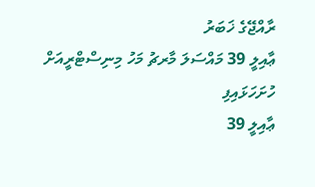ރާއްޖޭގެ ޚަބަރު
ޢާއިލީ 39 މައްސަލަ މާރޗު މަހު މިނިސްޓްރީއަށް ހުށަހަޅައިފި
ޢާއިލީ 39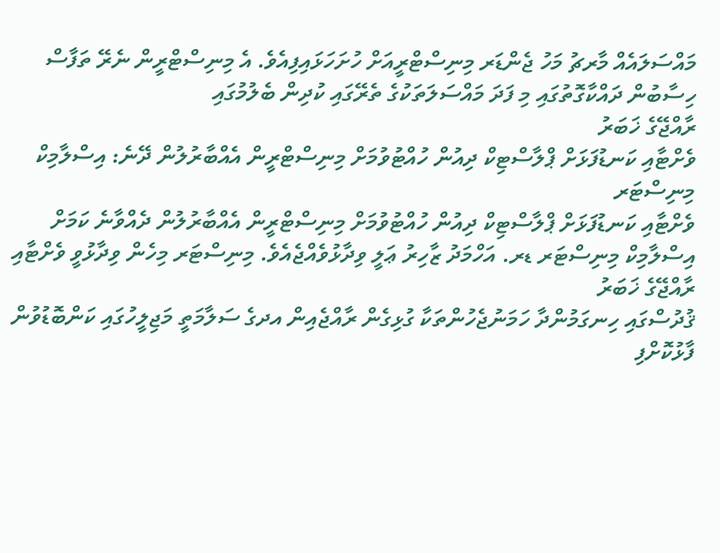މައްސަލައެއް މާރޗު މަހު ޖެންޑަރ މިނިސްޓްރީއަށް ހުށަހަޅައިފިއެވެ. އެ މިނިސްޓްރީން ނެރޭ ތަފާސް ހިސާބުން ދައްކާގޮތުގައި މި ފަދަ މައްސަލަތަކުގެ ތެރޭގައި ކުދިން ބެލުމުގައި
ރާއްޖޭގެ ޚަބަރު
ވެށްޓާއި ކަނޑުފަޅަށް ޕްލާސްޓިކް ދިއުން ހުއްޓުވުމަށް މިނިސްޓްރީން އެއްބާރުލުން ދޭނެ: އިސްލާމިކް މިނިސްޓަރ
ވެށްޓާއި ކަނޑުފަޅަށް ޕްލާސްޓިކް ދިއުން ހުއްޓުވުމަށް މިނިސްޓްރީން އެއްބާރުލުން ދެއްވާނެ ކަމަށް އިސްލާމިކް މިނިސްޓަރ ޑރ. އަހްމަދު ޒާހިރު ޢަލީ ވިދާޅުވެއްޖެއެވެ. މިނިސްޓަރ މިހެން ވިދާޅުވީ ވެށްޓާއި
ރާއްޖޭގެ ޚަބަރު
ޤުދުސްގައި ހިނގަމުންދާ ހަމަނުޖެހުންތަކާ ގުޅިގެން ރާއްޖެއިން އދގެ ސަލާމަތީ މަޖިލީހުގައި ކަންބޮޑުވުން ފާޅުކޮށްފި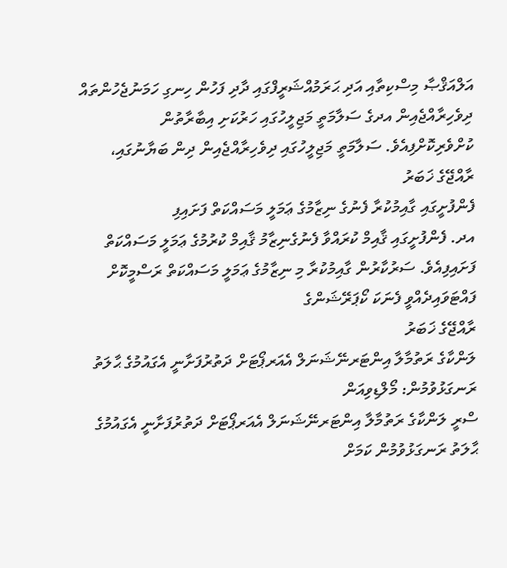އަލްއަޤްޞާ މިސްކިތާއި އަދި ޙަރަމުއްޝަރީފްގައި ދާދި ފަހުން ހިނގި ހަމަނުޖެހުންތައް ދިވެހިރާއްޖެއިން އދގެ ސަލާމަތީ މަޖިލީހުގައި ހަރުކަށި އިބާރާތުން ކުށްވެރިކޮށްފިއެވެ. ސަލާމަތީ މަޖިލީހުގައި ދިވެހިރާއްޖެއިން ދިން ބަޔާނުގައި،
ރާއްޖޭގެ ޚަބަރު
ފެންފުށީގައި ގާއިމުކުރާ ފެނުގެ ނިޒާމުގެ ޢަމަލީ މަސައްކަތް ފަށައިފި
އދ. ފެންފުށީގައި ޤާއިމް ކުރައްވާ ފެނުގެނިޒާމު ޤާއިމް ކުރުމުގެ ޢަމަލީ މަސައްކަތް ފަށައިފިއެވެ. ސަރުކާރުން ގާއިމުކުރާ މި ނިޒާމުގެ ޢަމަލީ މަސައްކަތް ރަސްމީކޮށް ފައްޓަވައިދެއްވީ ފެނަކަ ކޯޕަރޭޝަންގެ
ރާއްޖޭގެ ޚަބަރު
ލަންކާގެ ރަތުމާލާ އިންޓަރނޭޝަނަލް އެއަރޕޯޓަށް ދަތުރުފަށާނީ އެގައުމުގެ ޙާލަތު ރަނގަޅުވުމުން: މޯލްޑިވިއަން
ސްރީ ލަންކާގެ ރަތުމާލާ އިންޓަރނޭޝަނަލް އެއަރޕޯޓަށް ދަތުރުފަށާނީ އެގައުމުގެ ޙާލަތު ރަނގަޅުވުމުން ކަމަށް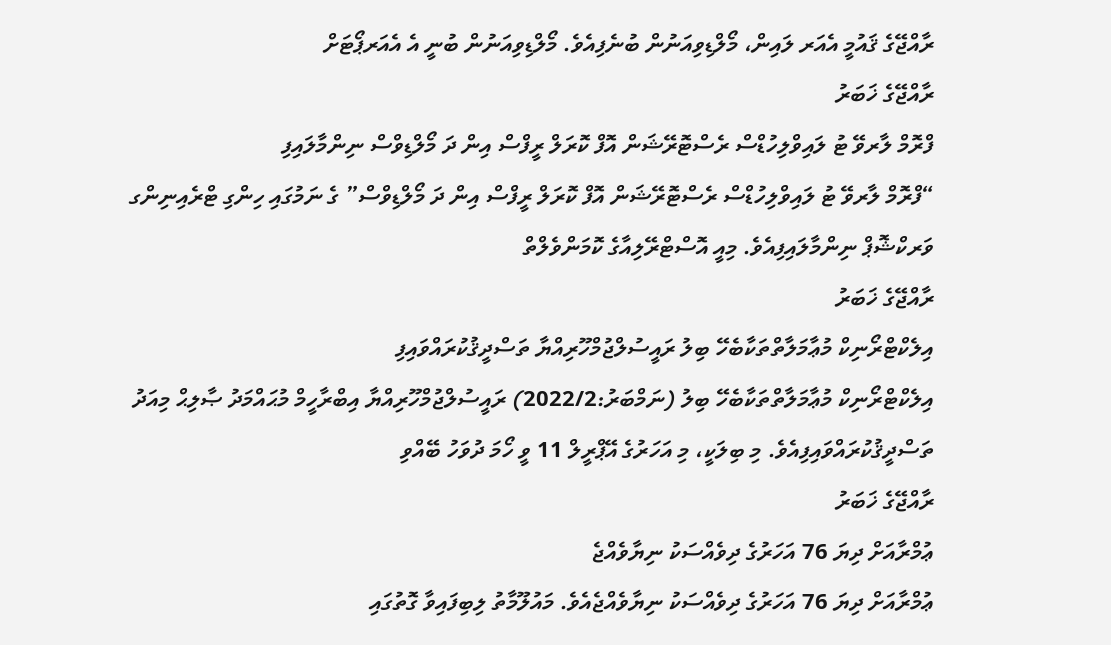ރާއްޖޭގެ ޤައުމީ އެއަރ ލައިން، މޯލްޑިވިއަނުން ބުނެފިއެވެ. މޯލްޑިވިއަނުން ބުނީ އެ އެއަރޕޯޓަށް
ރާއްޖޭގެ ޚަބަރު
ފްރޮމް ލާރވޭ ޓު ލައިވްލިހުޑްސް ރެސްޓޮރޭޝަން އޮފް ކޮރަލް ރީފްސް އިން ދަ މޯލްޑިވްސް ނިންމާލައިފި
“ފްރޮމް ލާރވޭ ޓު ލައިވްލިހުޑްސް ރެސްޓޮރޭޝަން އޮފް ކޮރަލް ރީފްސް އިން ދަ މޯލްޑިވްސް” ގެ ނަމުގައި ހިންގި ޓްރެއިނިންގ ވަރކްޝޮޕް ނިންމާލައިފިއެވެ. މިއީ އޮސްޓްރޭލިއާގެ ކޮމަންވެލްތް
ރާއްޖޭގެ ޚަބަރު
އިލެކްޓްރޯނިކް މުޢާމަލާތްތަކާބެހޭ ބިލު ރައީސުލްޖުމްހޫރިއްޔާ ތަސްދީޤުކުރައްވައިފި
އިލެކްޓްރޯނިކް މުޢާމަލާތްތަކާބެހޭ ބިލު (ނަމްބަރު:2022/2) ރައީސުލްޖުމްހޫރިއްޔާ އިބްރާހީމް މުޙައްމަދު ޞާލިޙް މިއަދު ތަސްދީޤުކުރައްވައިފިއެވެ. މި ބިލަކީ، މި އަހަރުގެ އޭޕްރީލް 11 ވީ ހޯމަ ދުވަހު ބޭއްވި
ރާއްޖޭގެ ޚަބަރު
ޢުމްރާއަށް ދިޔަ 76 އަހަރުގެ ދިވެއްސަކު ނިޔާވެއްޖެ
ޢުމްރާއަށް ދިޔަ 76 އަހަރުގެ ދިވެއްސަކު ނިޔާވެއްޖެއެވެ. މައުލޫމާތު ލިބިފައިވާ ގޮތުގައި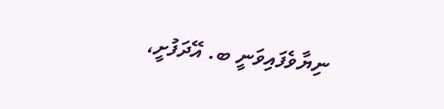ނިޔާވެފައިވަނީ ބ. އޭދަފުށީ،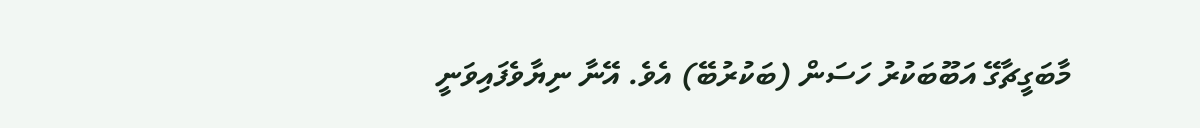މާބަގީޗާގޭ އަބޫބަކުރު ހަސަން (ބަކުރުބޭ) އެވެ. އޭނާ ނިޔާވެފައިވަނީ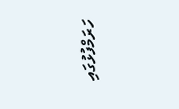ހަރަމްފުޅުގައި